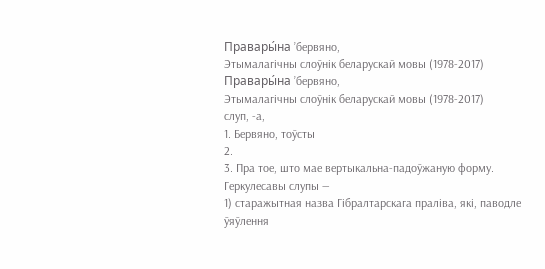Правары́на ’бервяно,
Этымалагічны слоўнік беларускай мовы (1978-2017)
Правары́на ’бервяно,
Этымалагічны слоўнік беларускай мовы (1978-2017)
слуп, -а,
1. Бервяно, тоўсты
2.
3. Пра тое, што мае вертыкальна-падоўжаную форму.
Геркулесавы слупы —
1) старажытная назва Гібралтарскага праліва, які, паводле ўяўлення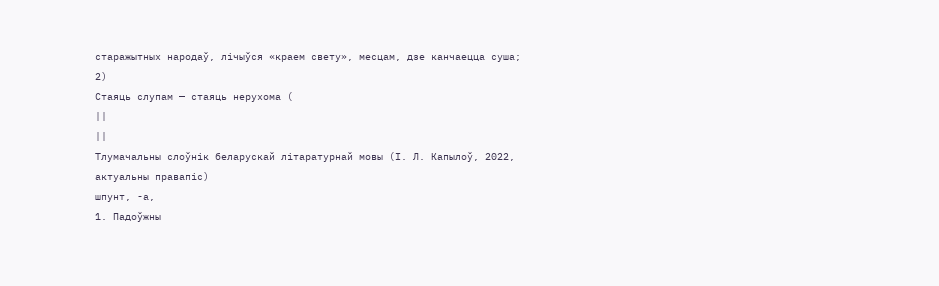старажытных народаў, лічыўся «краем свету», месцам, дзе канчаецца суша;
2)
Стаяць слупам — стаяць нерухома (
||
||
Тлумачальны слоўнік беларускай літаратурнай мовы (І. Л. Капылоў, 2022, актуальны правапіс)
шпунт, -а,
1. Падоўжны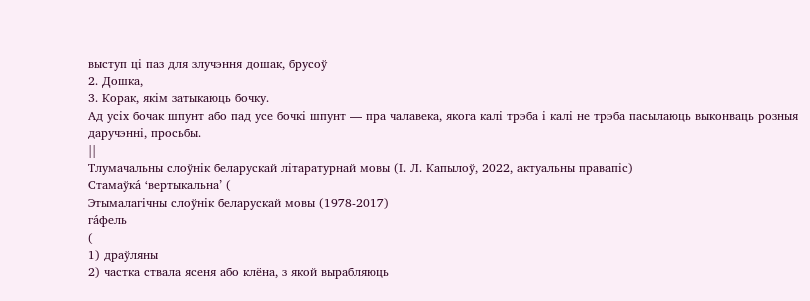выступ ці паз для злучэння дошак, брусоў
2. Дошка,
3. Корак, якім затыкаюць бочку.
Ад усіх бочак шпунт або пад усе бочкі шпунт — пра чалавека, якога калі трэба і калі не трэба пасылаюць выконваць розныя даручэнні, просьбы.
||
Тлумачальны слоўнік беларускай літаратурнай мовы (І. Л. Капылоў, 2022, актуальны правапіс)
Стамаўка́ ‘вертыкальна’ (
Этымалагічны слоўнік беларускай мовы (1978-2017)
га́фель
(
1) драўляны
2) частка ствала ясеня або клёна, з якой вырабляюць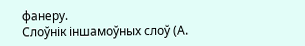фанеру.
Слоўнік іншамоўных слоў (А.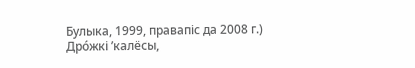Булыка, 1999, правапіс да 2008 г.)
Дро́жкі ’калёсы,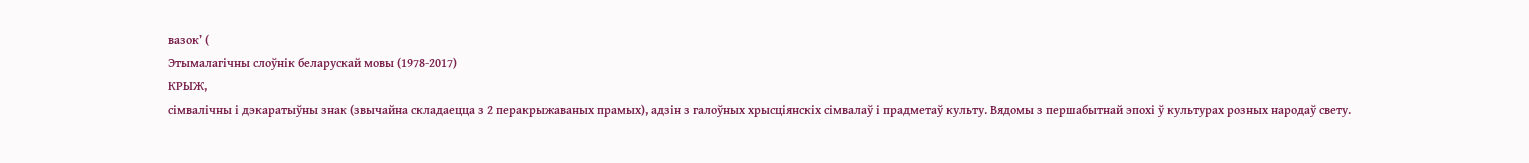вазок’ (
Этымалагічны слоўнік беларускай мовы (1978-2017)
КРЫЖ,
сімвалічны і дэкаратыўны знак (звычайна складаецца з 2 перакрыжаваных прамых), адзін з галоўных хрысціянскіх сімвалаў і прадметаў культу. Вядомы з першабытнай эпохі ў культурах розных народаў свету.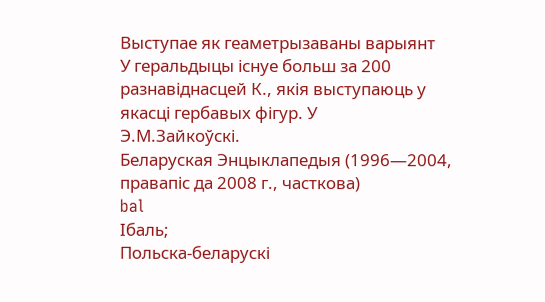Выступае як геаметрызаваны варыянт
У геральдыцы існуе больш за 200 разнавіднасцей К., якія выступаюць у якасці гербавых фігур. У
Э.М.Зайкоўскі.
Беларуская Энцыклапедыя (1996—2004, правапіс да 2008 г., часткова)
bal
Iбаль;
Польска-беларускі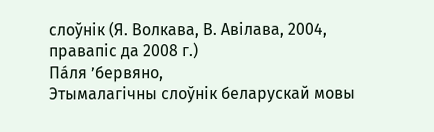слоўнік (Я. Волкава, В. Авілава, 2004, правапіс да 2008 г.)
Па́ля ’бервяно,
Этымалагічны слоўнік беларускай мовы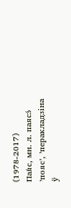(1978-2017)
Пая́с, мн. л. паясэ́ ’пояс’, ’перакладзіна ў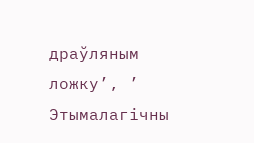драўляным ложку’, ’
Этымалагічны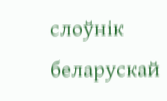слоўнік беларускай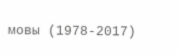мовы (1978-2017)